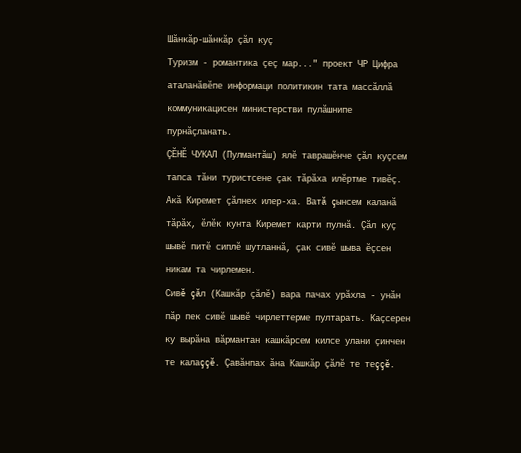Шăнкăр-шăнкăр çăл куç
Туризм - романтика çеç мар..." проект ЧР Цифра аталанăвĕпе информаци политикин тата массăллă коммуникацисен министерстви пулăшнипе пурнăçланать.
ÇĔНĔ ЧУКАЛ (Пулмантăш) ялĕ таврашĕнче çăл куçсем тапса тăни туристсене çак тăрăха илĕртме тивĕç.
Акă Киремет çăлнех илер-ха. Ватă çынсем каланă тăрăх, ĕлĕк кунта Киремет карти пулнă. Çăл куç шывĕ питĕ сиплĕ шутланнă, çак сивĕ шыва ĕçсен никам та чирлемен.
Сивĕ çăл (Кашкăр çăлĕ) вара пачах урăхла - унăн пăр пек сивĕ шывĕ чирлеттерме пултарать. Каçсерен ку вырăна вăрмантан кашкăрсем килсе улани çинчен те калаççĕ. Çавăнпах ăна Кашкăр çăлĕ те теççĕ.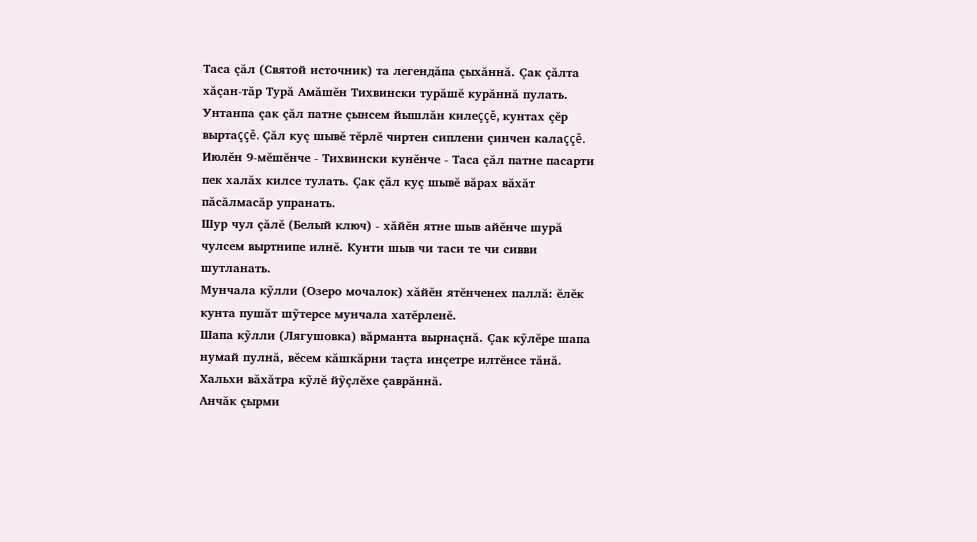Таса çăл (Святой источник) та легендăпа çыхăннă. Çак çăлта хăçан-тăр Турă Амăшĕн Тихвински турăшĕ курăннă пулать. Унтанпа çак çăл патне çынсем йышлăн килеççĕ, кунтах çĕр выртаççĕ. Çăл куç шывĕ тĕрлĕ чиртен сиплени çинчен калаççĕ.
Июлĕн 9-мĕшĕнче - Тихвински кунĕнче - Таса çăл патне пасарти пек халăх килсе тулать. Çак çăл куç шывĕ вăрах вăхăт пăсăлмасăр упранать.
Шур чул çăлĕ (Белый ключ) - хăйĕн ятне шыв айĕнче шурă чулсем выртнипе илнĕ. Кунти шыв чи таси те чи сивви шутланать.
Мунчала кỹлли (Озеро мочалок) хăйĕн ятĕнченех паллă: ĕлĕк кунта пушăт шỹтерсе мунчала хатĕрленĕ.
Шапа кỹлли (Лягушовка) вăрманта вырнаçнă. Çак кỹлĕре шапа нумай пулнă, вĕсем кăшкăрни таçта инçетре илтĕнсе тăнă. Хальхи вăхăтра кỹлĕ йỹçлĕхе çаврăннă.
Анчăк çырми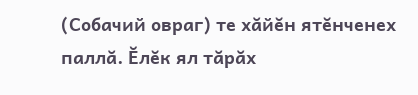(Собачий овраг) те хăйĕн ятĕнченех паллă. Ĕлĕк ял тăрăх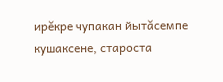ирĕкре чупакан йытăсемпе кушаксене, староста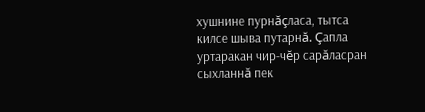хушнине пурнăçласа, тытса килсе шыва путарнă. Çапла уртаракан чир-чĕр сарăласран сыхланнă пек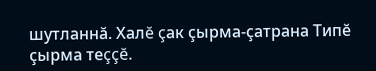шутланнă. Халĕ çак çырма-çатрана Типĕ çырма теççĕ.